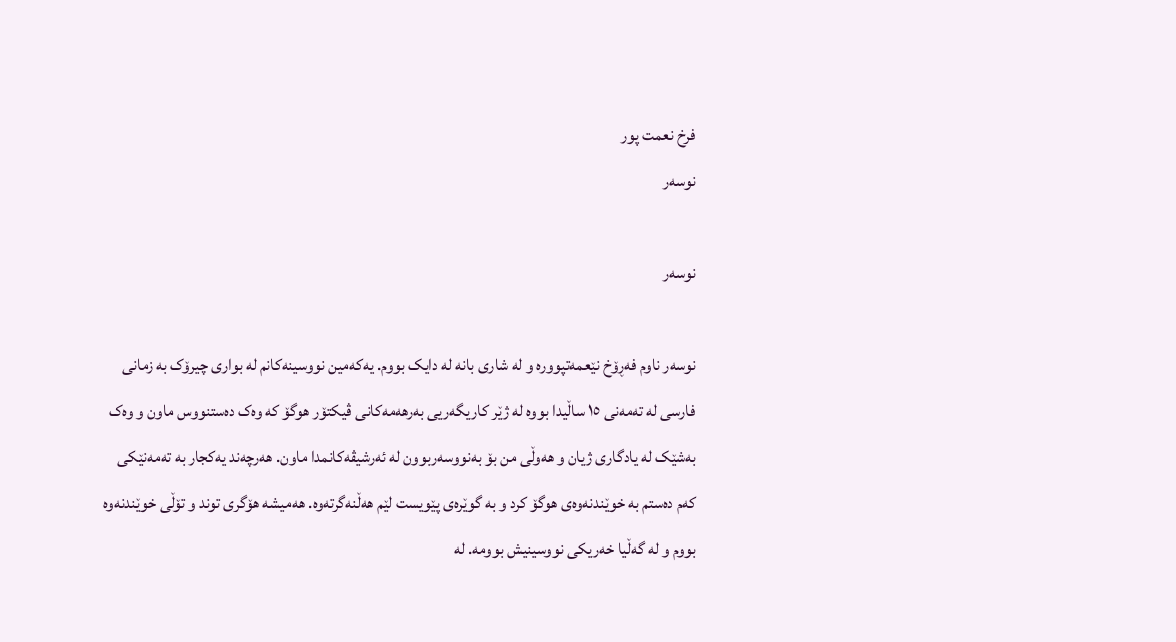فرخ نعمت پور
نوسەر

نوسەر

نوسەر ناوم فەڕۆخ نێعمەتپوورە و لە شاری بانە لە دایک بووم. یەکەمین نووسینەکانم لە بواری چیرۆک بە زمانی فارسی لە تەمەنی ١٥ ساڵیدا بووە لە ژێر کاریگەریی بەرهەمەکانی ڤیکتۆر هوگۆ کە وەک دەستنووس ماون و وەک بەشێک لە یادگاری ژیان و هەوڵی من بۆ بەنووسەربوون لە ئەرشیڤەکانمدا ماون. هەرچەند یەکجار بە تەمەنێکی کەم دەستم بە خوێندنەوەی هوگۆ کرد و بە گوێرەی پێویست لێم هەڵنەگرتەوە. هەمیشە هۆگری توند و تۆڵی خوێندنەوە بووم و لە گەڵیا خەریکی نووسینیش بوومە. لە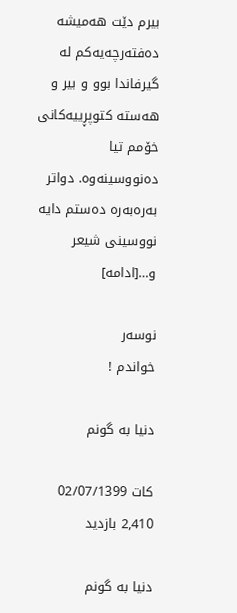بیرم دێت هەمیشە دەفتەرچەیەکم لە گیرفاندا بوو و بیر و هەستە کتوپڕییەکانی خۆمم تیا دەنووسینەوە. دواتر بەرەبەرە دەستم دایە نووسینی شیعر و…[ادامه]

نوسەر
خواندم !

دنیا بە گونم

کات 02/07/1399 2,410 بازدید

دنیا بە گونم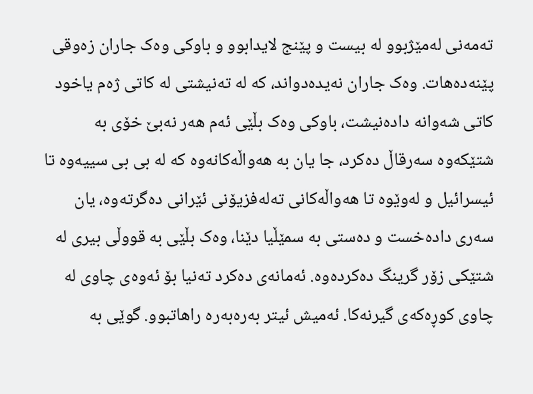تەمەنی لەمێژبوو لە بیست و پێنج لایدابوو و باوکی وەک جاران زەوقی پێنەدەهات. وەک جاران نەیدەدواند، کە لە تەنیشتی لە کاتی ژەم یاخود کاتی شەوانە دادەنیشت، باوکی وەک بڵێی ئەم هەر نەبێ خۆی بە شتێکەوە سەرقاڵ دەکرد، جا یان بە هەواڵەکانەوە کە لە بی بی سییەوە تا ئیسرائیل و لەوێوە تا هەواڵەکانی تەلەفزیۆنی ئێرانی دەگرتەوە، یان سەری دادەخست و دەستی بە سمێڵیا دێنا، وەک بڵێی بە قووڵی بیری لە شتێکی زۆر گرینگ دەکردەوە. ئەمانەی دەکرد تەنیا بۆ ئەوەی چاوی لە چاوی کوڕەکەی گیرنەکا. ئەمیش ئیتر بەرەبەرە راهاتبوو. گوێی بە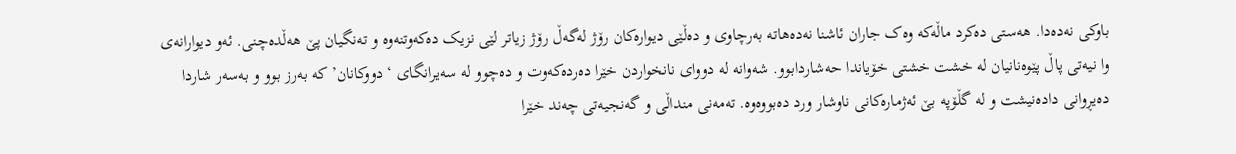باوکی نەدەدا. هەستی دەکرد ماڵەکە وەک جاران ئاشنا نەدەهاتە بەرچاوی و دەڵێی دیوارەکان رۆژ لەگەڵ رۆژ زیاتر لێی نزیک دەکەوتنەوە و تەنگیان پێ هەڵدەچنی. ئەو دیوارانەی وا نیەتی پاڵ پێوەنانیان لە خشت خشتی خۆیاندا حەشاردابوو. شەوانە لە دووای نانخواردن خێرا دەردەکەوت و دەچوو لە سەیرانگای ‘دووکانان’ کە بەرز بوو و بەسەر شاردا دەیڕوانی دادەنیشت و لە گڵۆپە بێ ئەژمارەکانی ناوشار ورد دەبووەوە. تەمەنی منداڵی و گەنجیەتی چەند خێرا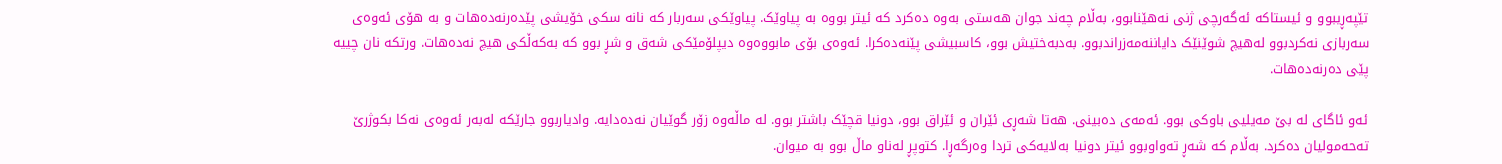تێپەڕیبوو و ئیستاکە ئەگەرچی ژنی نەهێنابوو، بەڵام چەند جوان هەستی بەوە دەکرد کە ئیتر بووە بە پیاوێک. پیاوێکی سەربار کە نانە سکی خۆیشی پێدەرنەدەهات و بە هۆی ئەوەی سەربازی نەکردبوو لەهیچ شوێنێک دایاننەمەزراندبوو. بەدبەختیش بوو، کاسبیشی پێنەدەکرا. ئەوەی بۆی مابووەوە دیپلۆمێکی شەق و شڕ بوو کە بەکەڵکی هیچ نەدەهات. ورتکە نان چییە پێی دەرنەدەهات.

ئەو ئاگای لە بێ مەیلیی باوکی بوو. ئەمەی دەبینی. هەتا شەڕی ئێران و ئێراق بوو، دونیا قچێک باشتر بوو. لە ماڵەوە زۆر گوێیان نەدەدایە. وادیاربوو جارێکە لەبەر ئەوەی نەکا بکوژرێ تەحەمولیان دەکرد. بەڵام کە شەڕ تەواوبوو ئیتر دونیا بەلایەکی تردا وەرگەڕا. کتوپڕ لەناو ماڵ بوو بە میوان.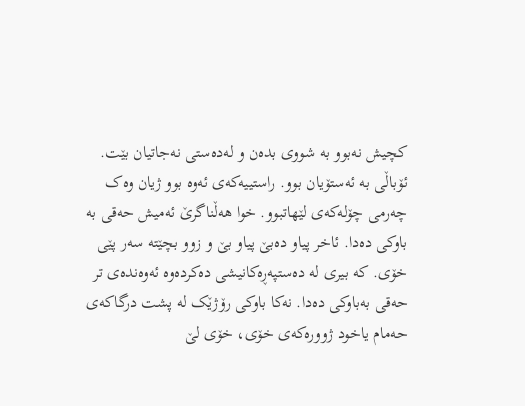کچیش نەبوو بە شووی بدەن و لەدەستی نەجاتیان بێت. ئۆباڵی بە ئەستۆیان بوو. راستییەکەی ئەوە بوو ژیان وەک چەرمی چۆلەکەی لێهاتبوو. خوا هەڵناگرێ ئەمیش حەقی بە باوکی دەدا. ئاخر پیاو دەبێ پیاو بێ و زوو بچێتە سەر پێی خۆی. کە بیری لە دەستپەڕەکانیشی دەکردەوە ئەوەندەی تر حەقی بەباوکی دەدا. نەکا باوکی رۆژێک لە پشت درگاکەی حەمام یاخود ژوورەکەی خۆی، خۆی لێ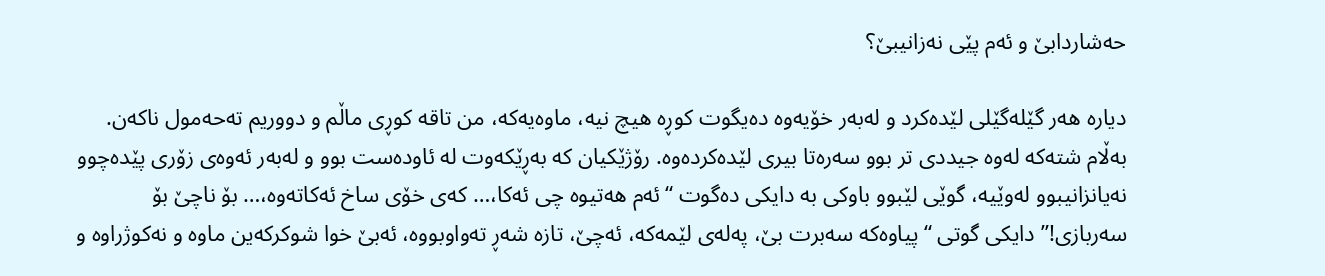حەشاردابێ و ئەم پێی نەزانیبێ؟

دیارە هەر گێلەگێلی لێدەکرد و لەبەر خۆیەوە دەیگوت کوڕە هیچ نیە، ماوەیەکە، من تاقە کوڕی ماڵم و دووریم تەحەمول ناکەن. بەڵام شتەکە لەوە جیددی تر بوو سەرەتا بیری لێدەکردەوە. رۆژێکیان کە بەڕێکەوت لە ئاودەست بوو و لەبەر ئەوەی زۆری پێدەچوو نەیانزانیبوو لەوێیە، گوێی لێبوو باوکی بە دایکی دەگوت “ئەم هەتیوە چی ئەکا،… کەی خۆی ساخ ئەکاتەوە،… بۆ ناچێ بۆ سەربازی!” دایکی گوتی “پیاوەکە سەبرت بێ، پەلەی لێمەکە، ئەچێ، تازە شەڕ تەواوبووە، ئەبێ خوا شوکرکەین ماوە و نەکوژراوە و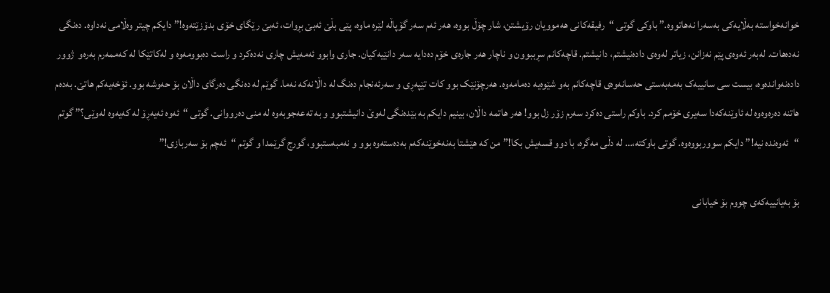خوانەخواستە بەڵایەکی بەسەرا نەهاتووە.” باوکی گوتی “رفیقەکانی هەموویان رۆیشتن، شار چۆڵ بووە، هەر ئەم سەر گۆپاڵە لێرە ماوە، پێی بڵێ ئەبێ بڕوات، ئەبێ رێگای خۆی بدۆزێتەوە!” دایکم چیتر وەڵامی نەداوە. دەنگی نەدەهات. لەبەر ئەوەی پێم نەزانن، زیاتر لەوەی دادەنیشتم، دانیشتم. قاچەکانم سڕببوون و ناچار هەر جارەی خۆم دەدایە سەر دانێیەکیان. جاری وابوو ئەمەیش چاری نەدەکرد و راست دەبوومەوە و لەکاتێکا لە کەممەرم بەرەو  ژوور دادەنەواندەوە، بیست سی سانییەک بەمەبەستی حەسانەوەی قاچەکانم بەو شێوەیە دەمامەوە. هەرچۆنێک بوو کات تێپەڕی و سەرئەنجام دەنگ لە داڵانەکە نەما. گوێم لە دەنگی دەرگای داڵان بۆ حەوشە بوو. ئۆخەیەکم هاتێ. بەدەم هاتنە دەرەوەوە لە ئاوێنەکەدا سەیری خۆمم کرد. باوکم راستی دەکرد سەرم زۆر زل بوو! هەر هاتمە داڵان، بینیم دایکم بە بێدەنگی لەوێ دانیشتبوو و بە تەعەجوبەوە لە منی دەرووانی. گوتی “ئەوە ئەیەڕۆ لە کەیەوە لەوێی؟” گوتم “ئەوەندە نیە!” دایکم سووربووەوە. گوتی باوکتە،… لە دڵی مەگرە، با دوو قسەیش بکا!” من کە هێشتا بەنەخوێنەکەم بەدەستەوە بوو و نەمبەستبوو، گورج گرێمدا و گوتم “ئەچم بۆ سەربازی!”

بۆ بەیانییەکەی چووم بۆ خیابانی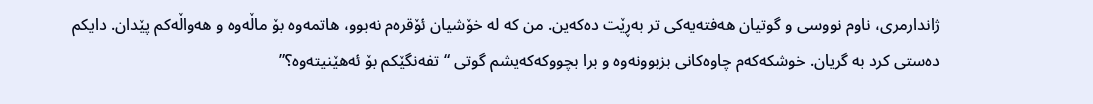ژاندارمری، ناوم نووسی و گوتیان هەفتەیەکی تر بەڕێت دەکەین. من کە لە خۆشیان ئۆقرەم نەبوو، هاتمەوە بۆ ماڵەوە و هەواڵەکم پێدان. دایکم دەستی کرد بە گریان. خوشکەکەم چاوەکانی بزبوونەوە و برا بچووکەکەیشم گوتی “تفەنگێکم بۆ ئەهێنیتەوە؟”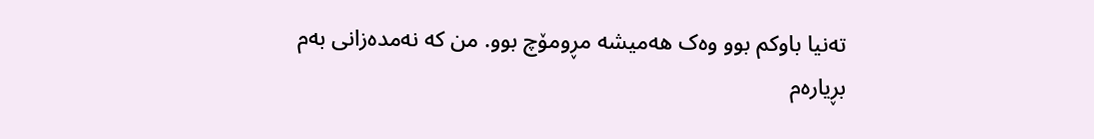تەنیا باوکم بوو وەک هەمیشە مڕومۆچ بوو. من کە نەمدەزانی بەم بڕیارەم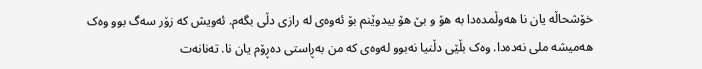خۆشحاڵە یان نا هەوڵمدەدا بە هۆ و بێ هۆ بیدوێنم بۆ ئەوەی لە رازی دڵی بگەم. ئەویش کە زۆر سەگ بوو وەک هەمیشە ملی نەدەدا. وەک بڵێی دڵنیا نەبوو لەوەی کە من بەڕاستی دەڕۆم یان نا. تەنانەت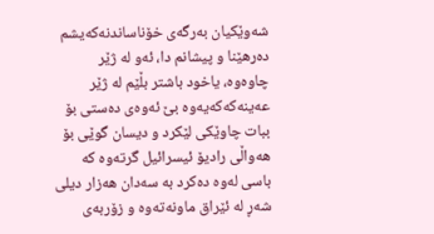شەوێکیان بەرگەی خۆناساندنەکەیشم دەرهێنا و پیشانم دا، ئەو لە ژێر چاوەوە، یاخود باشتر بڵێم لە ژێر عەینەکەکەیەوە بێ ئەوەی دەستی بۆ ببات چاوێکی لێکرد و دیسان گوێی بۆ هەواڵی رادیۆ ئیسرائیل گرتەوە کە باسی لەوە دەکرد بە سەدان هەزار دیلی شەڕ لە ئێراق ماونەتەوە و زۆربەی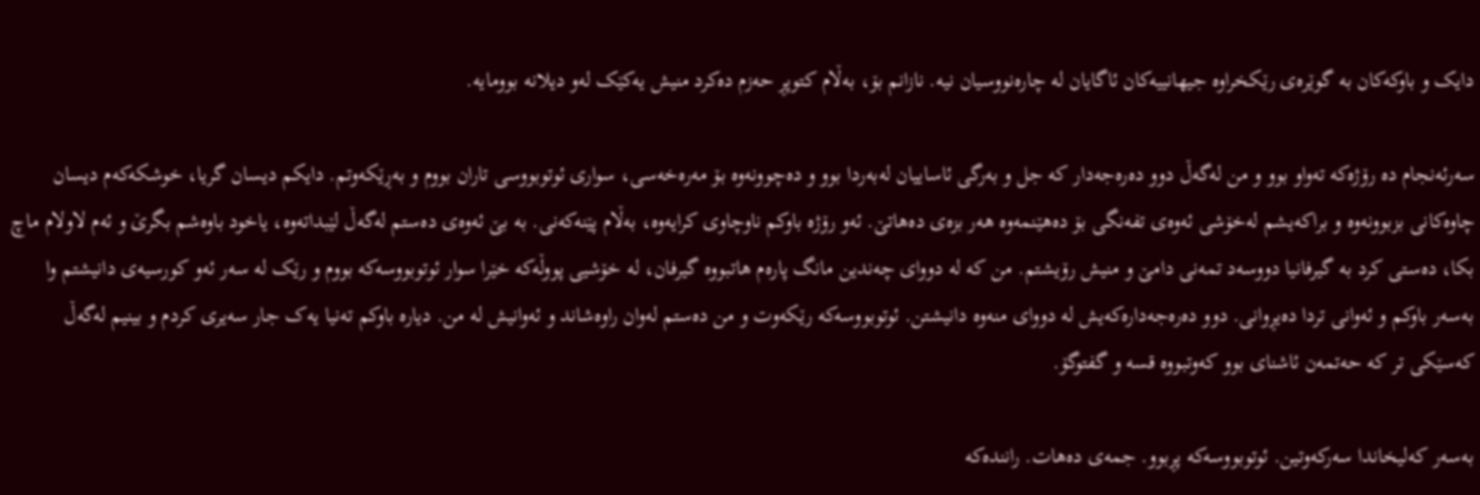دایک و باوکەکان بە گوێرەی رێکخراوە جیهانییەکان ئاگایان لە چارەنووسیان نیە. نازانم بۆ، بەڵام کتوپڕ حەزم دەکرد منیش یەکێک لەو دیلانە بوومایە.

سەرئەنجام دە رۆژەکە تەواو بوو و من لەگەڵ دوو دەرەجەدار کە جل و بەرگی ئاساییان لەبەردا بوو و دەچوونەوە بۆ مەرەخەسی، سواری ئوتوبووسی تاران بووم و بەڕێکەوتم. دایکم دیسان گریا، خوشکەکەم دیسان چاوەکانی بزبوونەوە و براکەیشم لەخۆشی ئەوەی تفەنگی بۆ دەهێنمەوە هەر بزەی دەهاتێ. ئەو رۆژە باوکم ناوچاوی کرایەوە، بەڵام پێنەکەنی. بە بێ ئەوەی دەستم لەگەڵ لێبداتەوە، یاخود باوەشم بگرێ و ئەم لاولام ماچ بکا، دەستی کرد بە گیرفانیا دووسەد تمەنی دامێ و منیش رۆیشتم. من کە لە دووای چەندین مانگ پارەم هاتبووە گیرفان، لە خۆشیی پووڵەکە خێرا سوار ئوتوبووسەکە بووم و رێک لە سەر ئەو کورسیەی دانیشتم وا بەسەر باوکم و ئەوانی تردا دەیڕوانی. دوو دەرەجەدارەکەیش لە دووای منەوە دانیشتن. ئوتوبووسەکە رێکەوت و من دەستم لەوان راوەشاند و ئەوانیش لە من. دیارە باوکم تەنیا یەک جار سەیری کردم و بینیم لەگەڵ کەسێکی تر کە حەتمەن ئاشنای بوو کەوتبووە قسە و گفتوگۆ.

بەسەر کەلیخاندا سەرکەوتین. ئوتوبووسەکە پڕبوو. جمەی دەهات. رانندەکە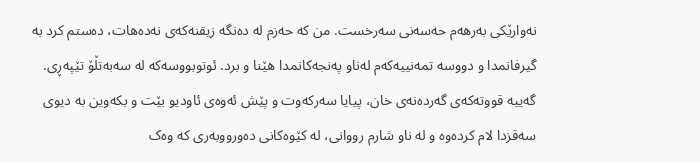نەوارێکی بەرهەم حەسەنی سەرخست. من کە حەزم لە دەنگە زیقنەکەی نەدەهات، دەستم کرد بە گیرفانمدا و دووسە تمەنییەکەم لەناو پەنجەکانمدا هێنا و برد. ئوتوبووسەکە لە سەبەتڵۆ تێپەڕی. گەییە قووتەکەی گەردەنەی خان، پیایا سەرکەوت و پێش ئەوەی ئاودیو بێت و بکەوین بە دیوی سەقزدا لام کردەوە و لە ناو شارم رووانی، لە کێوەکانی دەورووبەری کە وەک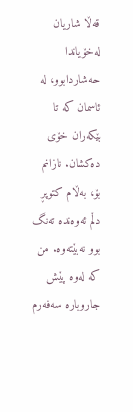قەڵا شاریان لەخۆیاندا حەشاردابوو، لە ئاسمان کە تا بێکەران خۆی دەکشان. نازانم بۆ، بەڵام کتوپڕ دڵم ئەوەندە تەنگ بوو نەبێتەوە. من کە لەوە پێش جاروبارە سەفەرم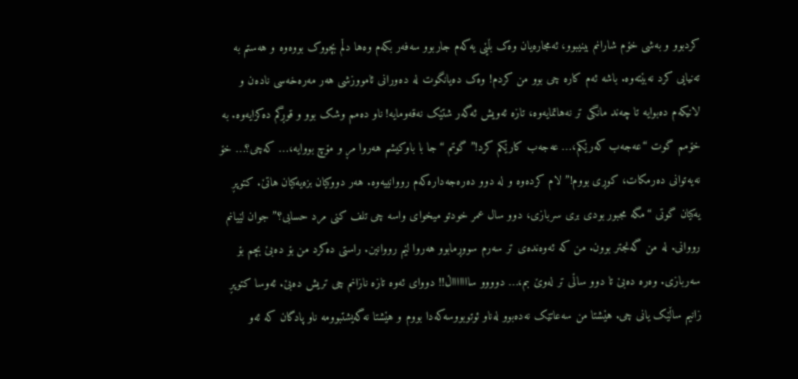کردبوو و بەشی خۆم شارانم بینیبوو، ئەمجارەیان وەک بڵێی یەکەم جاربوو سەفەر بکەم وەها دڵم بچووک بووەوە و هەستم بە تەنیایی کرد نەبێتەوە. باشە ئەم کارە چی بوو من کردم! وەک دەیانگوت لە دەورانی ئامووزشی هەر مەرەخەسی نادەن و لانیکەم دەبوایە تا چەند مانگی تر نەهاتمایەوە، تازە ئەویش ئەگەر شتێک نەقەومایە! ناو دەمم وشک بوو و قوڕگم دەکزایەوە. بە خۆمم گوت “عەجەب کەرێکم،… عەجەب کارێکم کرد!” گوتم “جا با باوکیشم هەروا مڕ و مۆچ بووایە،… کەچی؟… خۆ نەیەتوانی دەرمکات، کوڕی بووم!” لام کردەوە و لە دوو دەرەجەدارەکەم رووانییەوە. هەر دووکیان بزەیەکیان هاتێ. کتوپڕ یەکیان گوتی “مگە مجبور بودی بری سربازی، دوو سال عمر خودتو میخوای واسە چی تلف کنی مرد حسابی؟” جوان لێیانم رووانی. لە من گەنجتر بوون. من کە ئەوەندەی تر سەرم سووڕمابوو هەروا لێم رووانین. راستی دەکرد من بۆ دەبێ بچم بۆ سەربازی. وەرە دەبێ تا دوو ساڵی تر لەوێ بم،… دوووو ساااااااڵ!! دووای ئەوە تازە نازانم چی تریش دەبێ. ئەوسا کتوپڕ زانیم ساڵێک یانی چی. هێشتا من سەعاتێک نەدەبوو لەناو ئوتوبووسەکەدا بووم و هێشتا نەگەیشتبوومە ناو پادگان کە ئەو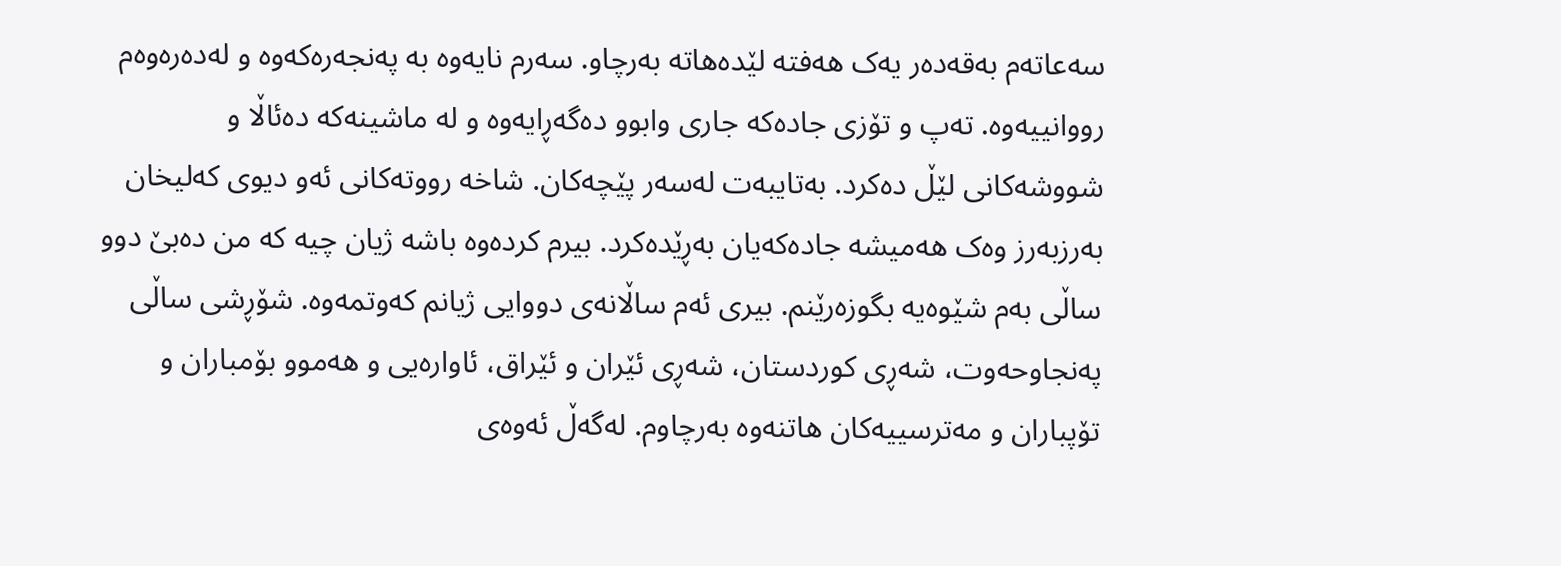سەعاتەم بەقەدەر یەک هەفتە لێدەهاتە بەرچاو. سەرم نایەوە بە پەنجەرەکەوە و لەدەرەوەم رووانییەوە. تەپ و تۆزی جادەکە جاری وابوو دەگەڕایەوە و لە ماشینەکە دەئاڵا و شووشەکانی لێڵ دەکرد. بەتایبەت لەسەر پێچەکان. شاخە رووتەکانی ئەو دیوی کەلیخان بەرزبەرز وەک هەمیشە جادەکەیان بەڕێدەکرد. بیرم کردەوە باشە ژیان چیە کە من دەبێ دوو ساڵی بەم شێوەیە بگوزەرێنم. بیری ئەم ساڵانەی دووایی ژیانم کەوتمەوە. شۆڕشی ساڵی پەنجاوحەوت، شەڕی کوردستان، شەڕی ئێران و ئێراق، ئاوارەیی و هەموو بۆمباران و تۆپباران و مەترسییەکان هاتنەوە بەرچاوم. لەگەڵ ئەوەی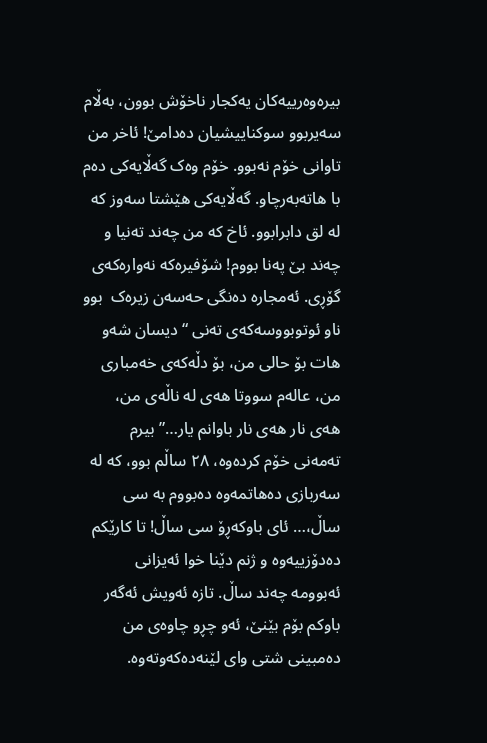بیرەوەرییەکان یەکجار ناخۆش بوون، بەڵام سەیربوو سوکناییشیان دەدامێ! ئاخر من تاوانی خۆم نەبوو. خۆم وەک گەڵایەکی دەم با هاتەبەرچاو. گەڵایەکی هێشتا سەوز کە لە لق دابرابوو. ئاخ کە من چەند تەنیا و چەند بێ پەنا بووم! شۆفیرەکە نەوارەکەی گۆڕی. ئەمجارە دەنگی حەسەن زیرەک  بوو ناو ئوتوبووسەکەی تەنی “دیسان شەو هات بۆ حالی من، بۆ دڵەکەی خەمباری من، عالەم سووتا هەی لە ناڵەی من، هەی نار هەی نار باوانم یار…” بیرم تەمەنی خۆم کردەوە، ۲۸ ساڵم بوو، کە لە سەربازی دەهاتمەوە دەبووم بە سی ساڵ،… ئای باوکەڕۆ سی ساڵ! تا کارێکم دەدۆزییەوە و ژنم دێنا خوا ئەیزانی ئەبوومە چەند ساڵ. تازە ئەویش ئەگەر باوکم بۆم بێنێ، ئەو چڕو چاوەی من دەمبینی شتی وای لێنەدەکەوتەوە.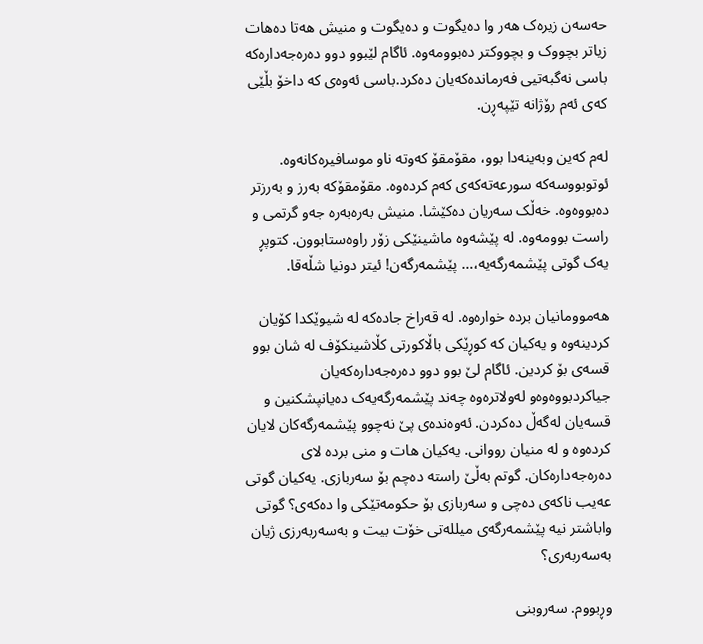حەسەن زیرەک هەر وا دەیگوت و دەیگوت و منیش هەتا دەهات زیاتر بچووک و بچووکتر دەبوومەوە. ئاگام لێبوو دوو دەرەجەدارەکە باسی نەگبەتیی فەرماندەکەیان دەکرد.باسی ئەوەی کە داخۆ بڵێی کەی ئەم رۆژانە تێپەڕن.

لەم کەین وبەینەدا بوو، مقۆمقۆ کەوتە ناو موسافیرەکانەوە. ئوتوبووسەکە سورعەتەکەی کەم کردەوە. مقۆمقۆکە بەرز و بەرزتر دەبووەوە. خەڵک سەریان دەکێشا. منیش بەرەبەرە جەو گرتمی و راست بوومەوە. لە پێشەوە ماشینێکی زۆر راوەستابوون. کتوپڕ یەک گوتی پێشمەرگەیە،… پێشمەرگەن! ئیتر دونیا شڵەقا.

هەموومانیان بردە خوارەوە. لە قەراخ جادەکە لە شیوێکدا کۆیان کردینەوە و یەکیان کە کوڕێکی باڵاکورتی کڵاشینکۆف لە شان بوو قسەی بۆ کردین. ئاگام لێ بوو دوو دەرەجەدارەکەیان جیاکردبووەوەو لەولاترەوە چەند پێشمەرگەیەک دەیانپشکنین و قسەیان لەگەڵ دەکردن. ئەوەندەی پێ نەچوو پێشمەرگەکان لایان کردەوە و لە منیان رووانی. یەکیان هات و منی بردە لای دەرەجەدارەکان. گوتم بەڵێ راستە دەچم بۆ سەربازی. یەکیان گوتی عەیب ناکەی دەچی و سەربازی بۆ حکومەتێکی وا دەکەی؟ گوتی واباشتر نیە پێشمەرگەی میللەتی خۆت بیت و بەسەربەرزی ژیان بەسەربەری؟

وڕبووم. سەروبنی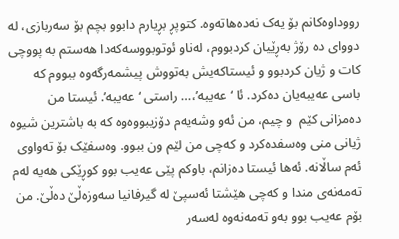رووداوەکانم بۆ یەک نەدەهاتەوە. کتوپڕ بڕیارم دابوو بچم بۆ سەربازی، لە دووای دە رۆژ بەڕێیان کردبووم، لەناو ئوتوبووسەکەدا هەستم بە پووچی کات و ژیان کردبوو و ئیستاکەیش بەتووش پیشمەرگەوە ببووم کە باسی عەیبەیان دەکرد. ئا ‘عەیبە’،… راستی ‘عەیبە’. ئیستا من دەمزانی کێم  و چیم، من ئەو وشەیەم دۆزیبووەوە کە بە باشترین شیوە ژیانی منی وەسفدەکرد و کەچی من لێم ون ببوو. وەسفێک بۆ تەواوی ئەم ساڵانە. ئەها ئیستا دەزانم، باوکم پێی عەیب بوو کوڕێکی هەیە لەم تەمەنەی مندا و کەچی هێشتا ئەسپێ لە گیرفانیا سەوزەڵێ دەڵێ. من بۆم عەیب بوو بەو تەمەنەوە لەسەر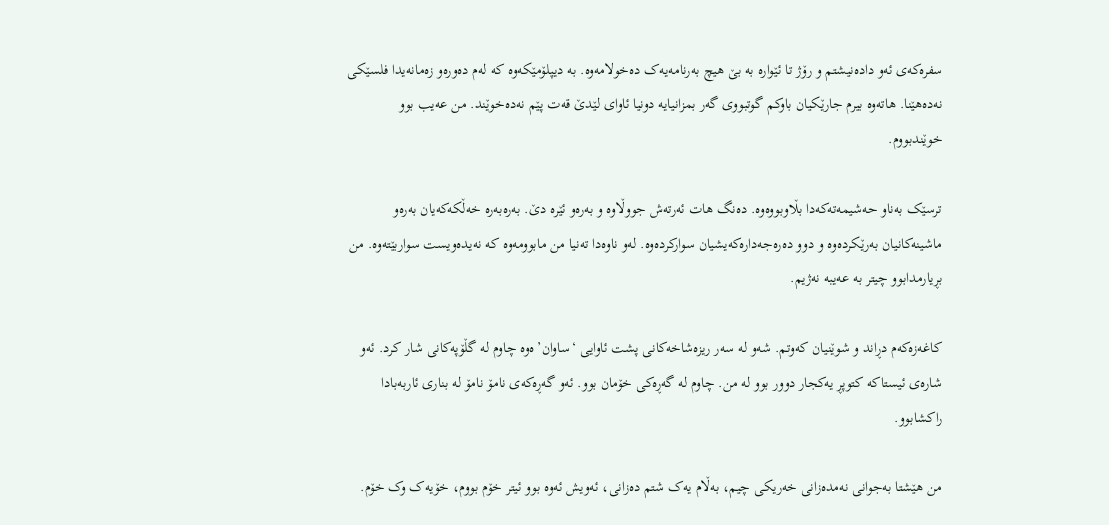سفرەکەی ئەو دادەنیشتم و رۆژ تا ئێوارە بە بێ هیچ بەرنامەیەک دەخولامەوە. بە دیپلۆمێکەوە کە لەم دەورەو زەمانەیدا فلسێکی نەدەهێنا. هاتەوە بیرم جارێکیان باوکم گوتبووی گەر بمزانیایە دونیا ئاوای لێدێ قەت پێم نەدەخوێند. من عەیب بوو خوێندبووم.

ترسێک بەناو حەشیمەتەکەدا بڵاوبووەوە. دەنگ هات ئەرتەش جووڵاوە و بەرەو ئێرە دێ. بەرەبەرە خەڵکەکەیان بەرەو ماشینەکانیان بەرێکردەوە و دوو دەرەجەدارەکەیشیان سوارکردەوە. لەو ناوەدا تەنیا من مابوومەوە کە نەیدەویست سواربێتەوە. من بڕیارمدابوو چیتر بە عەیبە نەژیم.

کاغەزەکەم دڕاند و شوێنیان کەوتم. شەو لە سەر ریزەشاخەکانی پشت ئاوایی ‘ساوان’ەوە چاوم لە گڵۆپەکانی شار کرد. ئەو شارەی ئیستاکە کتوپڕ یەکجار دوور بوو لە من. چاوم لە گەڕەکی خۆمان بوو. ئەو گەڕەکەی نامۆ نامۆ لە بناری ئاربەبادا راکشابوو.

من هێشتا بەجوانی نەمدەزانی خەریکی چیم، بەڵام یەک شتم دەزانی، ئەویش ئەوە بوو ئیتر خۆم بووم، خۆیەک وک خۆم.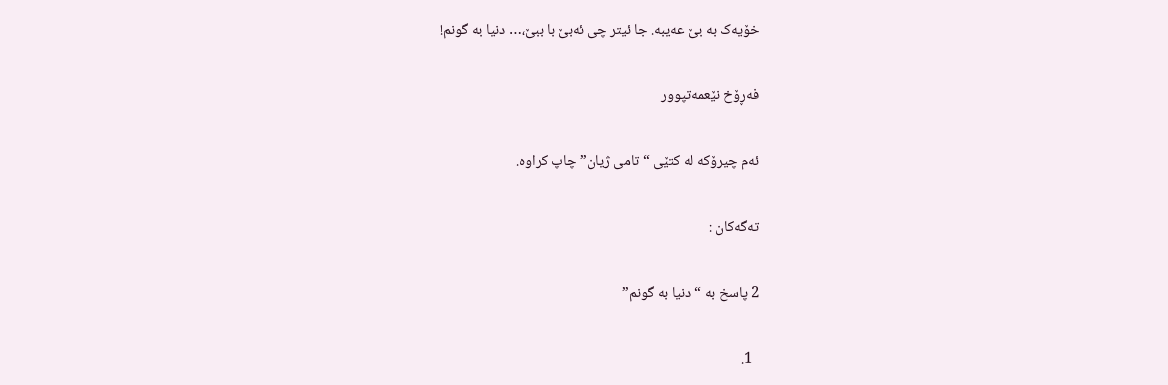خۆیەک بە بێ عەیبە. جا ئیتر چی ئەبێ با ببێ،… دنیا بە گونم!

فەڕۆخ نێعمەتپوور

ئەم چیرۆکە لە کتێی “تامی ژیان” چاپ کراوە.

تەگەکان :

2 پاسخ به “دنیا بە گونم”

  1.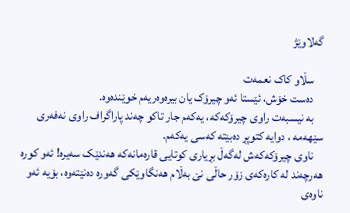گەلاوێژ

    سڵاو کاک نعمەت
    دەست خۆش، ئێستا ئەو چیرۆک یان بیرەوەریەم خوێندەوە.
    بە نیسبەت راوی چیرۆکەکە، یەکەم جار تاکو چەند پاراگراف راوی نەفەری سێهەمە ، دوایە کتوپڕ دەبێتە کەسی یەکەم.
    ناوی چیرۆکەکەش لەگەڵ بڕیاری کوتایی قارەمانەکە هەندێک سەیرە! ئەو کورە هەرچەند لە کارەکەی زۆر حاڵی نێ بەڵام هەنگاوێکی گەورە دەنێتەوە، بۆیە ئەو ناوەی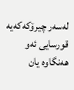لەسەر چیرۆکەکەیە قورسایی ئەو هەنگاوە یان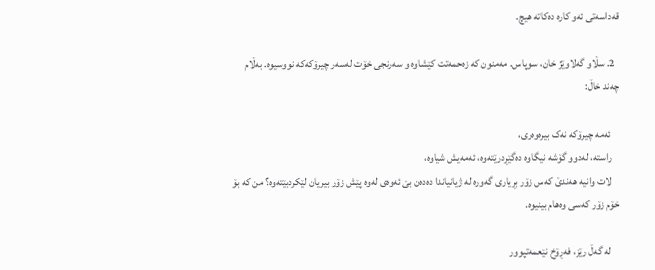قەداسەتی ئەو کارە دەکاتە هیچ.

  2. سڵاو گەلاوێژ خان، سوپاس. مەمنون کە زەحمەتت کێشاوە و سەرنجی خۆت لەسەر چیرۆکەکە نووسیوە. بەڵام چەند خاڵ:

    ئەمە چیرۆکە نەک بیرەوەری،
    راستە، لەدوو گۆشە نیگاوە دەگێڕدرێتەوە، ئەمەیش شیاوە،
    لات وانیە هەندێ کەس زۆر بڕیاری گەورە لە ژیانیاندا دەدەن بێ ئەوەی لەوە پێش زۆر بیریان لێکردبێتەوە؟ من کە بۆ خۆم زۆر کەسی وەهام بینیوە.

    لە گەڵ رێز، فەڕۆخ نێعمەتپوور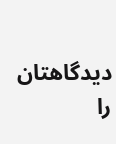دیدگاهتان را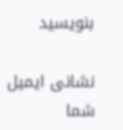بنویسید

نشانی ایمیل شما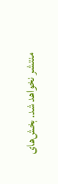منتشر نخواهد شد. بخش‌های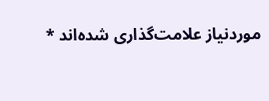موردنیاز علامت‌گذاری شده‌اند *